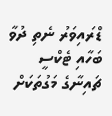ޑްރައިވަރު ނެތި ދުވާ ބަހާއި ޓެކްސީ ޗައިނާގެ މަގުތަކަށް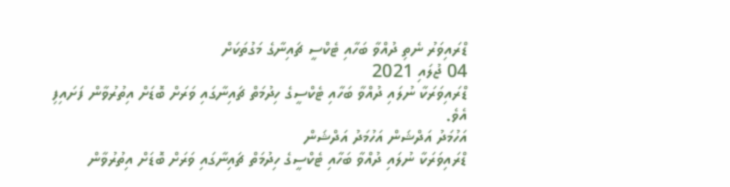ޑްރައިވަރު ނެތި ދުއްވާ ބަހާއި ޓެކްސީ ޗައިނާގެ މަގުތަކަށް
04 ޖުލައި 2021
ޑްރައިވަރަކާ ނުލައި ދުއްވާ ބަހާއި ޓެކްސީގެ ހިދުމަތް ޗައިނާގައި ވަރަށް ބޮޑަށް އިތުރުވާން ފަށައިފި އެވެ.
އަހުމަދު އަދްޝަން އަހުމަދު އަދްޝަން
ޑްރައިވަރަކާ ނުލައި ދުއްވާ ބަހާއި ޓެކްސީގެ ހިދުމަތް ޗައިނާގައި ވަރަށް ބޮޑަށް އިތުރުވާން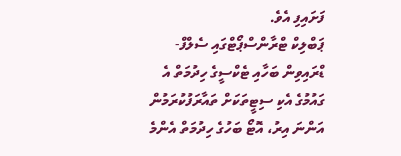ފަށައިފި އެވެ.
ޕަބްލިކް ޓްރާންސްޕޯޓްގައި ސެލްފް-ޑްރައިވިން ބަހާއި ޓެކްސީގެ ހިދުމަތް އެ ގައުމުގެ އެކި ސިޓީތަކަށް ތައާރަފުކުރަމުން އަންނަ އިރު، އޮޓޯ ބަހުގެ ހިދުމަތް އެންމެ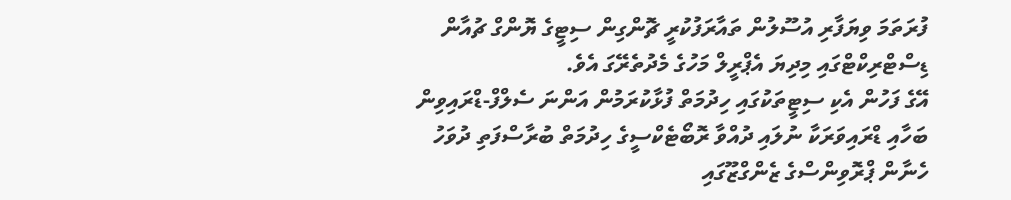ފުރަތަމަ ވިޔަފާރި އުސޫލުން ތައާރަފުކުރީ ޗޮންގިން ސިޓީގެ ޔޮންގް ޗުއާން ޑިސްޓްރިކްޓްގައި މިދިޔަ އެޕްރީލް މަހުގެ މެދުތެރޭގަ އެވެ.
އޭގެ ފަހުން އެކި ސިޓީތަކުގައި ހިދުމަތް ފުޅާކުރަމުން އަންނަ ސެލްފް-ޑްރައިވިން ބަހާއި ޑްރައިވަރަކާ ނުލައި ދުއްވާ ރޮބޯޓެކްސީގެ ހިދުމަތް ބުރާސްފަތި ދުވަހު ހެނާން ޕްރޮވިންސްގެ ޒެންގްޒޫގައި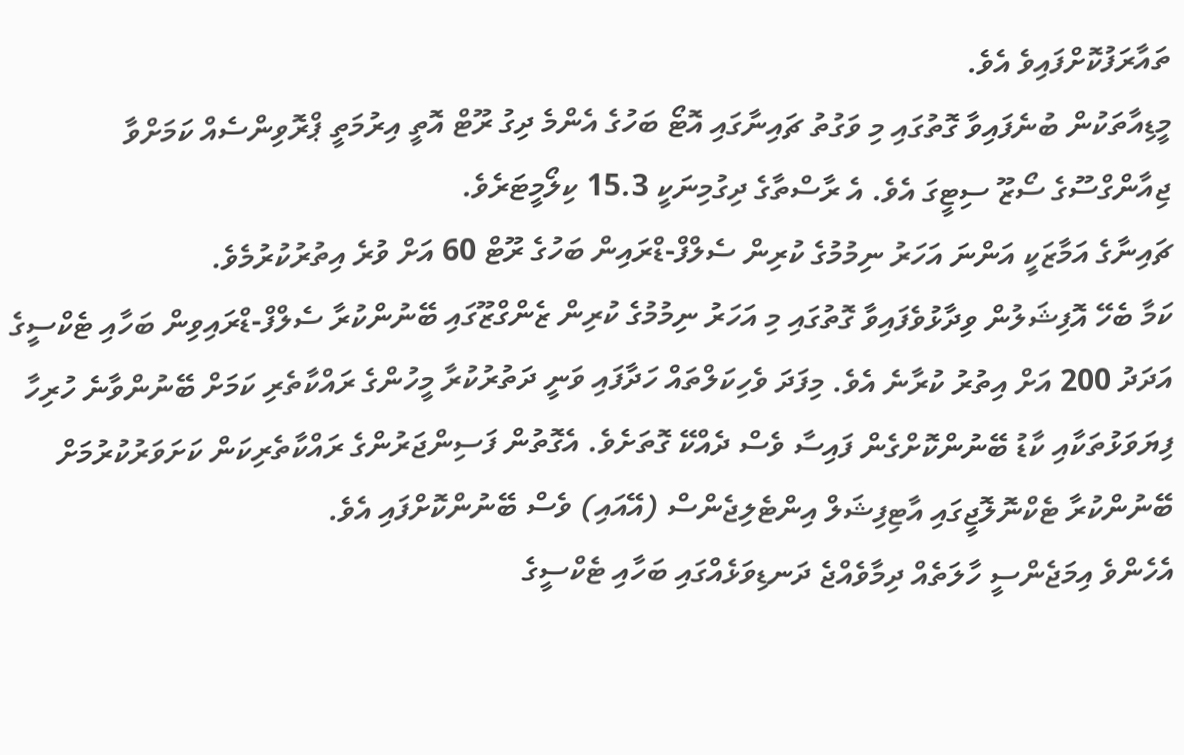ތައާރަފުކޮށްފައިވެ އެވެ.
މީޑިއާތަކުން ބުނެފައިވާ ގޮތުގައި މި ވަގުތު ޗައިނާގައި އޮޓޯ ބަހުގެ އެންމެ ދިގު ރޫޓް އޮތީ އިރުމަތީ ޕްރޮވިންސެއް ކަމަށްވާ ޖިއާންގްސޫގެ ސޯޒޫ ސިޓީގަ އެވެ. އެ ރާސްތާގެ ދިގުމިނަކީ 15.3 ކިލޯމީޓަރެވެ.
ޗައިނާގެ އަމާޒަކީ އަންނަ އަހަރު ނިމުމުގެ ކުރިން ސެލްފް-ޑްރައިން ބަހުގެ ރޫޓް 60 އަށް ވުރެ އިތުރުކުރުމެވެ.
ކަމާ ބެހޭ އޮފިޝަލުން ވިދާޅުވެފައިވާ ގޮތުގައި މި އަހަރު ނިމުމުގެ ކުރިން ޒެންގްޒޫގައި ބޭނުންކުރާ ސެލްފް-ޑްރައިވިން ބަހާއި ޓެކްސީގެ އަދަދު 200 އަށް އިތުރު ކުރާނެ އެވެ. މިފަދަ ވެހިކަލްތައް ހަދާފައި ވަނީ ދަތުރުކުރާ މީހުންގެ ރައްކާތެރި ކަމަށް ބޭނުންވާނެ ހުރިހާ ފިޔަވަޅުތަކާއި ކާޑު ބޭނުންކޮށްގެން ފައިސާ ވެސް ދެއްކޭ ގޮތަށެވެ. އެގޮތުން ފަސިންޖަރުންގެ ރައްކާތެރިކަން ކަށަވަރުކުރުމަށް ބޭނުންކުރާ ޓެކްނޮލޮޖީގައި އާޓިފިޝަލް އިންޓެލިޖެންސް (އޭއައި) ވެސް ބޭނުންކޮށްފައި އެވެ.
އެހެންވެ އިމަޖެންސީ ހާލަތެއް ދިމާވެއްޖެ ދަނޑިވަޅެއްގައި ބަހާއި ޓެކްސީގެ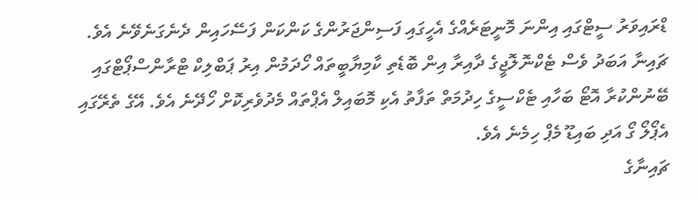ޑްރައިވަރު ސީޓްގައި އިންނަ މޮނީޓަރެއްގެ އެހީގައި ފަސިންޖަރުންގެ ކަންކަން ފަސޭހައިން ދެނެގަނެވޭނެ އެވެ.
ޗައިނާ އަބަދު ވެސް ޓެކްނޮލޮޖީގެ ދާއިރާ އިން ބޮޑެތި ކާމިޔާބީތައް ހޯދަމުން އިރު ޕަބްލިކް ޓްރާންސްޕޯޓްގައި ބޭނުންކުރާ އޮޓޯ ބަހާއި ޓެކްސީގެ ހިދުމަތް ތަފާތު އެކި މޮބައިލް އެޕްތައް މެދުވެރިކޮށް ހޯދޭނެ އެވެ. އޭގެ ތެރޭގައި އެޕޯލޯ ގޯ އަދި ބައިޑޫ މެޕް ހިމެނެ އެވެ.
ޗައިނާގެ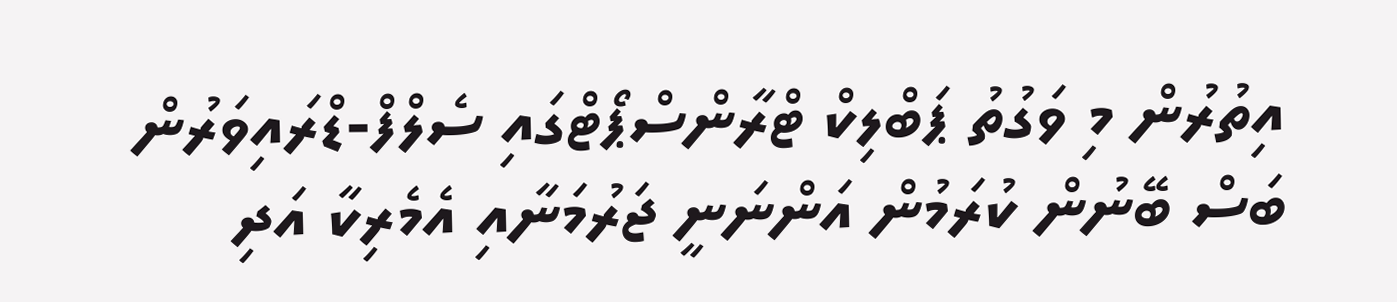އިތުރުން މި ވަގުތު ޕަބްލިކް ޓްރާންސްޕޯޓްގައި ސެލްފް-ޑްރައިވަރުން ބަސް ބޭނުން ކުރަމުން އަންނަނީ ޖަރުމަނާއި އެމެރިކާ އަދި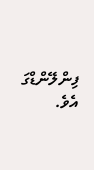ފިންލޭންޑްގަ އެވެ.